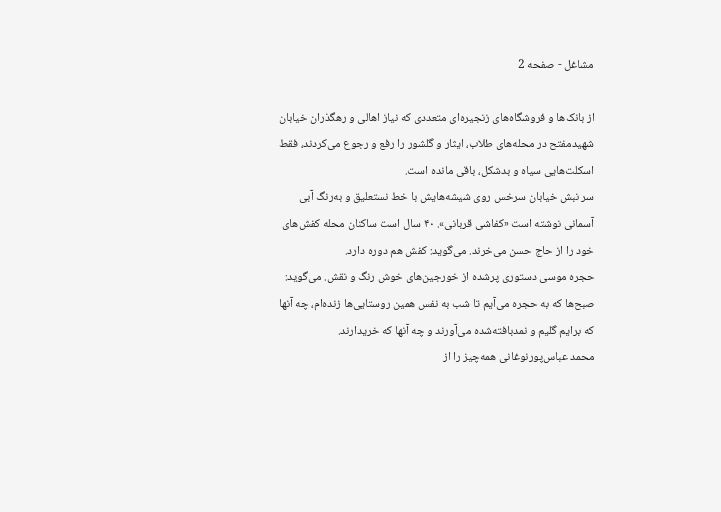مشاغل - صفحه 2

از بانک‌ها و فروشگاه‌های زنجیره‌ای متعددی که نیاز اهالی و رهگذران خیابان شهیدمفتح در محله‌های طلاب، ایثار و گلشور را رفع و رجوع می‌کردند، فقط اسکلت‌هایی سیاه و بدشکل، باقی مانده است.
سر نبش خیابان سرخس روی شیشه‌هایش با خط نستعلیق و به‌رنگ آبی آسمانی نوشته است «کفاشی قربانی». ۴۰ سال است ساکنان محله کفش‌های خود را از حاج حسن می‌خرند. می‌گوید: کفش‌ هم دوره‌ دارد.
حجره موسی دستوری پرشده از خورجین‌های خوش رنگ و نقش. می‌گوید: صبح‌ها که به حجره می‌آیم تا شب به نفس همین روستایی‌ها زنده‌ام، چه آنها که برایم گلیم و نمدبافته‌شده می‌آورند و چه آنها که خریدارند.
محمد عباس‌پورنوغانی همه‌چیز را از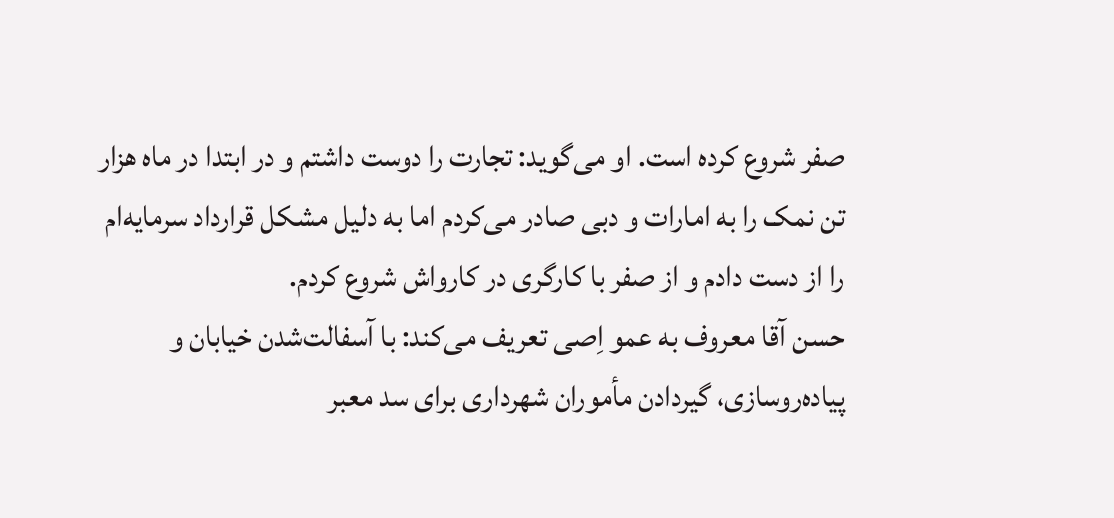صفر شروع کرده است. او می‌گوید: تجارت را دوست داشتم و در ابتدا در ماه هزار تن نمک را به امارات و دبی صادر می‌کردم اما به دلیل مشکل قرارداد سرمایه‌ام را از دست دادم و از صفر با کارگری در کارواش شروع کردم.
حسن آقا معروف به عمو اِصی تعریف می‌کند: با آسفالت‌شدن خیابان و پیاده‌روسازی، گیر‌دادن مأموران شهرداری برای سد معبر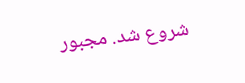شروع شد. مجبور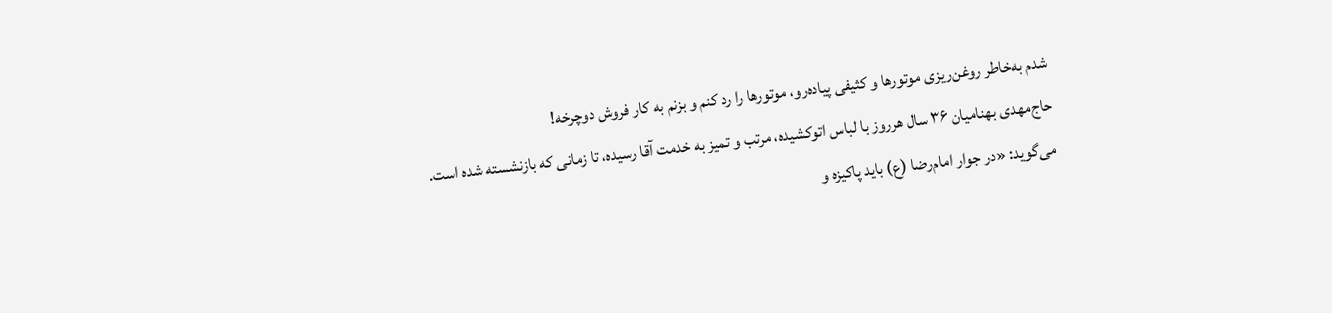شدم به‌خاطر روغن‌ریزی موتور‌ها و کثیفی پیاده‌رو، موتور‌ها را رد کنم و بزنم به کار فروش دوچرخه!
حاج‌مهدی بهنامیان ۳۶ سال هرروز با لباس اتوکشیده، مرتب و تمیز به خدمت آقا رسیده، تا زمانی که بازنشسته شده است. می‌گوید: «در جوار امام‌رضا (ع) باید پاکیزه و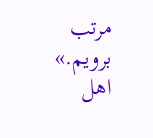مرتب برویم.»
اهل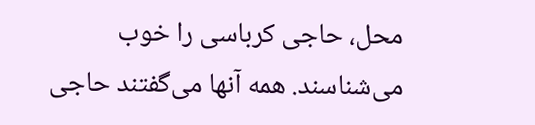محل، حاجی کرباسی را خوب می‌شناسند. همه آنها می‌گفتند حاجی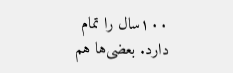۱۰۰‌سال را تمام دارد. بعضی‌ها هم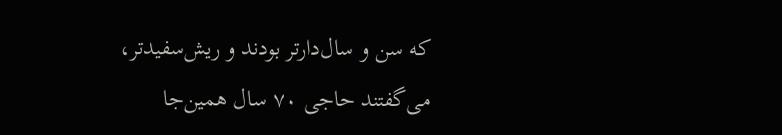که سن و سال‌دارتر بودند و ریش‌سفید‌تر، می‌گفتند حاجی ۷۰ سال همین‌جا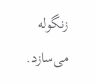زنگوله می‌سازد.